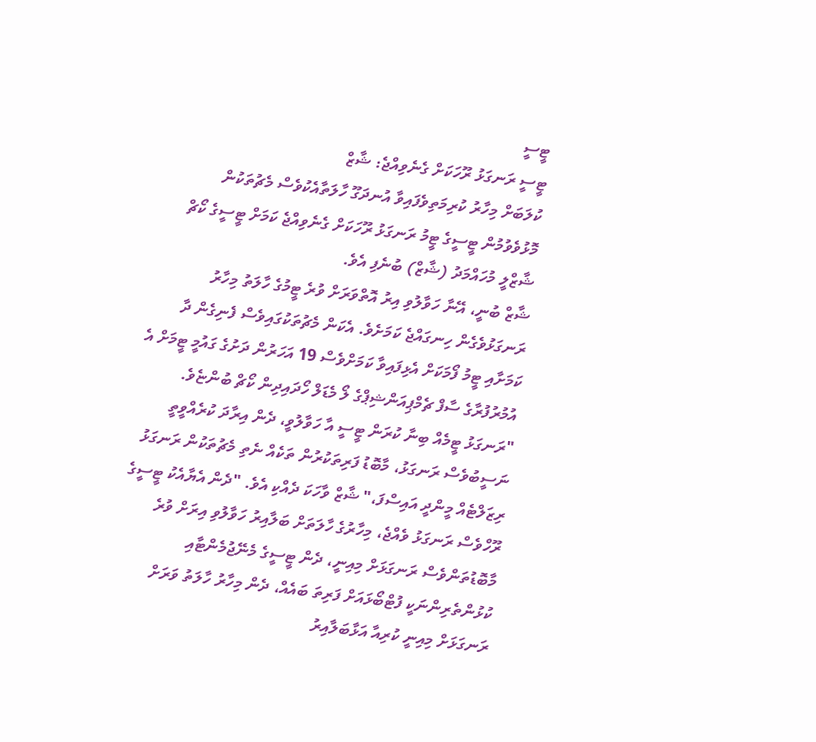ޓީސީ
ޓީސީ ރަނގަޅު ރޫހަކަށް ގެނެވިއްޖެ: ޝާޒް
ކުލަބަށް މިހާރު ކުރިމަތިވެފައިވާ އުނދަގޫ ހާލަތާއެކުވެސް މެޗުތަކުން މޮޅުވެވުމުން ޓީސީގެ ޓީމު ރަނގަޅު ރޫހަކަށް ގެނެވިއްޖެ ކަމަށް ޓީސީގެ ކޯޗް ޝާޒްލީ މުހައްމަދު (ޝާޒް) ބުނެފި އެވެ.
ޝާޒް ބުނީ، އޭނާ ހަވާލުވި އިރު އޮތްވަރަށް ވުރެ ޓީމުގެ ހާލަތު މިހާރު ރަނގަޅުވެގެން ހިނގައްޖެ ކަމަށެވެ. އެކަން މެޗުތަކުގައިވެސް ފެނިގެން ދާ ކަމަށާއި ޓީމު ފޯމަކަށް އެޅިފައިވާ ކަމަށްވެސް 19 އަހަރުން ދަށުގެ ގައުމީ ޓީމަށް އެ އުމުރުފުރާގެ ސާފް ޗެމްޕިއަންޝިޕްގެ ލޯ މެޑަލް ހޯދައިދިން ކޯޗް ބުންޏެވެ.
"ރަނގަޅު ޓީމެއް ބިނާ ކުރަން ޓީސީ އާ ހަވާލުވީ، ދެން އިރާދަ ކުރެއްވީތީ ނަސީބުވެސް ރަނގަޅު، މާބޮޑު ފަރިތަކުރުން ތަކެއް ނެތި މެޗުތަކުން ރަނގަޅު ރިޒަލްޓެއް މީންދީ އައިސްފަ،" ޝާޒް ވާހަކަ ދެއްކި އެވެ. "ދެން އެޔާއެކު ޓީސީގެ ރޫހްވެސް ރަނގަޅު ވެއްޖެ، މިހާރުގެ ހާލަތަށް ބަލާއިރު ހަވާލުވި އިރަށް ވުރެ މާބޮޑުތަންވެސް ރަނގަޅަށް މިއިނީ، ދެން ޓީސީގެ މެނޭޖުމެންޓާއި ކުޅުންތެރިންނަކީ ފުޓްބޯޅައަށް ފަރިތަ ބައެއް، ދެން މިހާރު ހާލަތު ވަރަށް ރަނގަޅަށް މިއިނީ ކުރިއާ އަޅާބަލާއިރު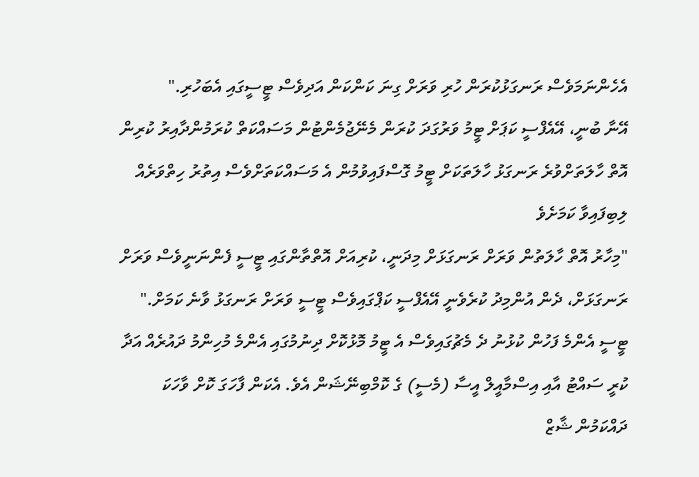އެހެންނަމަވެސް ރަނގަޅުކުރަން ހުރި ވަރަށް ގިނަ ކަންކަން އަދިވެސް ޓީސީގައި އެބަހުރި."
އޭނާ ބުނީ، އޭއެފްސީ ކަޕަށް ޓީމު ވަރުގަދަ ކުރަން މެނޭޖުމެންޓުން މަސައްކަތް ކުރަމުންދާއިރު ކުރިން އޮތް ހާލަތަށްވުރެ ރަނގަޅު ހާލަތަކަށް ޓީމު ގޮސްފައިވުމުން އެ މަސައްކަތަށްވެސް އިތުރު ހިތްވަރެއް ލިބިފައިވާ ކަމަށެވެ
"މިހާރު އޮތް ހާލަތުން ވަރަށް ރަނގަޅަށް މިދަނީ، ކުރިއަށް އޮތްތާންގައި ޓީސީ ފެންނަނީވެސް ވަރަށް ރަނގަޅަށް، ދެން އުންމިދު ކުރެވެނީ އޭއެފްސީ ކަޕްގައިވެސް ޓީސީ ވަރަށް ރަނގަޅު ވާނެ ކަމަށް."
ޓީސީ އެންމެ ފަހުން ކުޅުނު ދެ މެޗުގައިވެސް އެ ޓީމު މޮޅުކޮށް ދިނުމުގައި އެންމެ މުހިންމު ދައުރެއް އަދާ ކުރީ ސައްޓު އާއި އިސްމާއީލް އީސާ (މެސީ) ގެ ކޮމްބިނޭޝަން އެވެ. އެކަން ފާހަގަ ކޮށް ވާހަކަ ދައްކަމުން ޝާޒް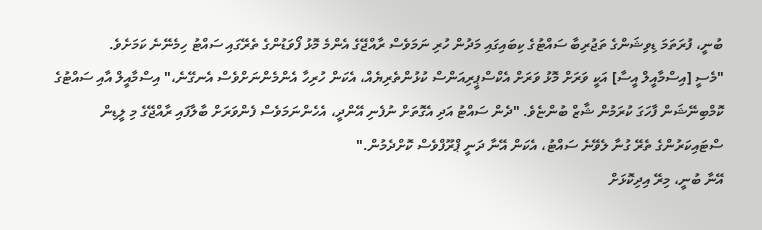ބުނީ، ފުރަތަމަ ޑިވިޝަންގެ ތަޖުރިބާ ސައްޓުގެ ކިބައިގައި މަދުން ހުރި ނަމަވެސް ރާއްޖޭގެ އެންމެ މޮޅު ފޯވަޑުންގެ ތެރޭގައި ސައްޓު ހިމެނޭނެ ކަމަށެވެ.
"މެސީ [އިސްމާއީލް އީސާ] އަކީ ވަރަށް މޮޅު ވަރަށް އެކްސްޕީރިއަންސް ކުޅުންތެރިޔެއް، އެކަން ހުރިހާ އެންމެންނަށްވެސް އެނގޭނެ،" އިސްމާއީލް އާއި ސައްޓުގެ ކޮމްބިނޭޝަން ފާހަގަ ކުރަމުން ޝާޒް ބުންޏެވެ. "ދެން ސައްޓު އަދި އެގޮތަށް ނުފެނި އޭންދީ، އެހެންނަމަވެސް ފެންވަރަށް ބާލާފައި ރާއްޖޭގެ މި ލީޑިން ސްޓައިކަރުންގެ ތެރޭ ގުނާ ލެވޭނެ ސައްޓު، އެކަން އޭނާ ދަނީ ޕްރޫފްވެސް ކޮށްދެމުން."
އޭނާ ބުނީ، މިރޭ އިދިކޮޅަށް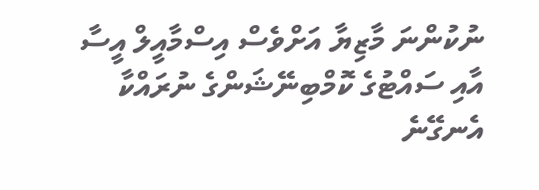ނުކުންނަ މާޒިޔާ އަށްވެސް އިސްމާއީލް އީސާ އާއި ސައްޓުގެ ކޮމްބިނޭޝަންގެ ނުރައްކާ އެނގޭނެ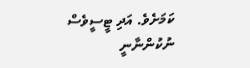ކަމަށެވެ. އަދި ޓީސީވެސް ނުކުންނާނީ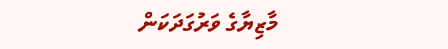މާޒިޔާގެ ވަރުގަދަކަން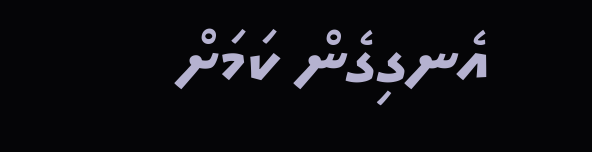އެނގިގެން ކަމަށް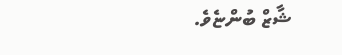ޝާޒް ބުންޏެވެ.